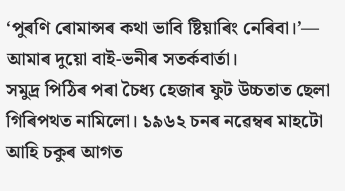‘পুৰণি ৰোমান্সৰ কথা ভাবি ষ্টিয়াৰিং নেৰিবা।’— আমাৰ দুয়ো বাই-ভনীৰ সতৰ্কবাৰ্তা।
সমুদ্ৰ পিঠিৰ পৰা চৈধ্য হেজাৰ ফুট উচ্চতাত ছেলা গিৰিপথত নামিলো। ১৯৬২ চনৰ নৱেম্বৰ মাহটো আহি চকুৰ আগত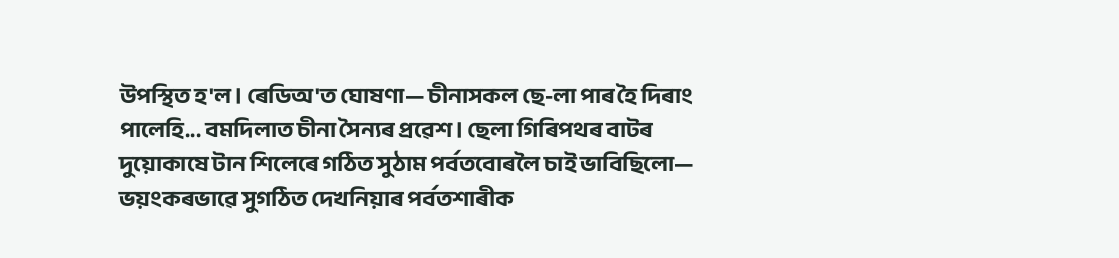উপস্থিত হ'ল। ৰেডিঅ'ত ঘোষণা— চীনাসকল ছে-লা পাৰ হৈ দিৰাং পালেহি... বমদিলাত চীনা সৈন্যৰ প্ৰৱেশ। ছেলা গিৰিপথৰ বাটৰ দুয়োকাষে টান শিলেৰে গঠিত সুঠাম পৰ্বতবোৰলৈ চাই ভাবিছিলো— ভয়ংকৰভাৱে সুগঠিত দেখনিয়াৰ পৰ্বতশাৰীক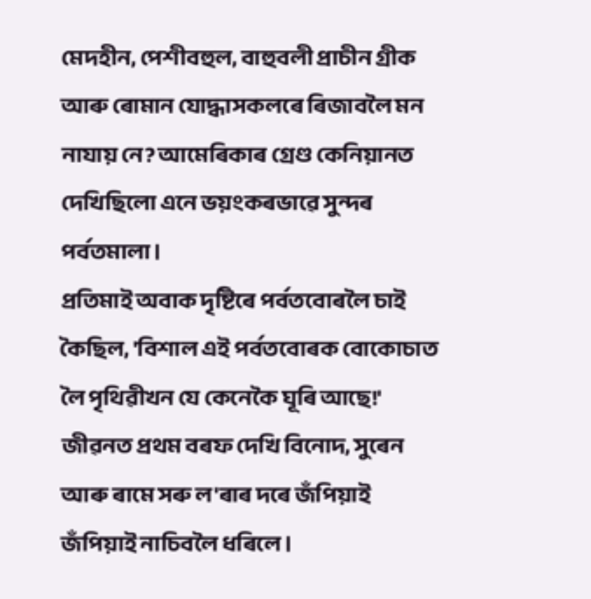মেদহীন, পেশীবহুল, বাহুবলী প্ৰাচীন গ্ৰীক আৰু ৰোমান যোদ্ধাসকলৰে ৰিজাবলৈ মন নাযায় নে? আমেৰিকাৰ গ্ৰেণ্ড কেনিয়ানত দেখিছিলো এনে ভয়ংকৰভাৱে সুন্দৰ পৰ্বতমালা।
প্ৰতিমাই অবাক দৃষ্টিৰে পৰ্বতবোৰলৈ চাই কৈছিল, 'বিশাল এই পৰ্বতবোৰক বোকোচাত লৈ পৃথিৱীখন যে কেনেকৈ ঘূৰি আছে!'
জীৱনত প্ৰথম বৰফ দেখি বিনোদ, সুৰেন আৰু ৰামে সৰু ল'ৰাৰ দৰে জঁপিয়াই জঁপিয়াই নাচিবলৈ ধৰিলে।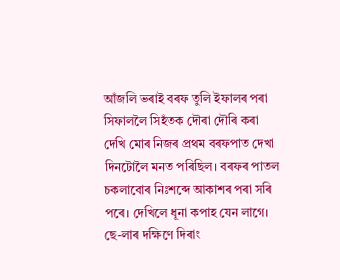আঁজলি ভৰাই বৰফ তুলি ইফালৰ পৰা সিফাললৈ সিহঁতক দৌৰা দৌৰি কৰা দেখি মোৰ নিজৰ প্ৰথম বৰফপাত দেখা দিনটোলৈ মনত পৰিছিল। বৰফৰ পাতল চকলাবোৰ নিঃশব্দে আকাশৰ পৰা সৰি পৰে। দেখিলে ধূনা কপাহ যেন লাগে।
ছে-লাৰ দক্ষিণে দিৰাং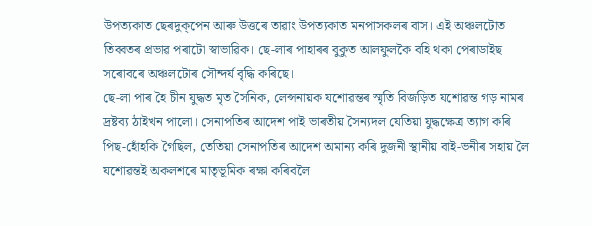উপত্যকাত ছেৰদুক্পেন আৰু উত্তৰে তাৱাং উপত্যকাত মনপাসকলৰ বাস। এই অঞ্চলটোত তিব্বতৰ প্ৰভাৱ পৰাটো স্বাভাৱিক। ছে-লাৰ পাহাৰৰ বুকুত আলফুলকৈ বহি থকা পেৰাডাইছ সৰোবৰে অঞ্চলটোৰ সৌন্দৰ্য বৃদ্ধি কৰিছে।
ছে-লা পাৰ হৈ চীন যুদ্ধত মৃত সৈনিক, লেন্সনায়ক যশোৱন্তৰ স্মৃতি বিজড়িত যশোৱন্ত গড় নামৰ দ্ৰষ্টব্য ঠাইখন পালো। সেনাপতিৰ আদেশ পাই ভাৰতীয় সৈন্যদল যেতিয়া যুদ্ধক্ষেত্ৰ ত্যাগ কৰি পিছ-হোঁহকি গৈছিল, তেতিয়া সেনাপতিৰ আদেশ অমান্য কৰি দুজনী স্থানীয় বাই-ভনীৰ সহায় লৈ যশোৱন্তই অকলশৰে মাতৃভূমিক ৰক্ষা কৰিবলৈ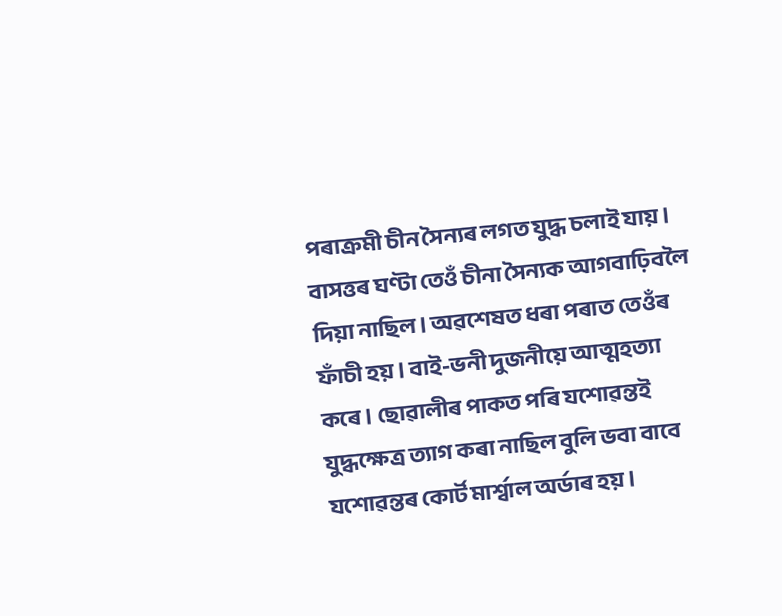পৰাক্ৰমী চীন সৈন্যৰ লগত যুদ্ধ চলাই যায়। বাসত্তৰ ঘণ্টা তেওঁ চীনা সৈন্যক আগবাঢ়িবলৈ দিয়া নাছিল। অৱশেষত ধৰা পৰাত তেওঁৰ ফাঁচী হয়। বাই-ভনী দুজনীয়ে আত্মহত্যা কৰে। ছোৱালীৰ পাকত পৰি যশোৱন্তই যুদ্ধক্ষেত্ৰ ত্যাগ কৰা নাছিল বুলি ভবা বাবে যশোৱন্তৰ কোৰ্ট মাৰ্শ্বাল অৰ্ডাৰ হয়।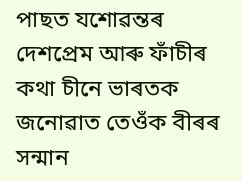পাছত যশোৱন্তৰ দেশপ্ৰেম আৰু ফাঁচীৰ কথা চীনে ভাৰতক জনোৱাত তেওঁক বীৰৰ সন্মান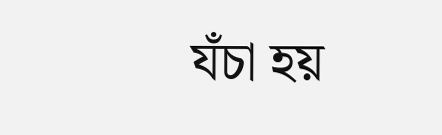যঁচা হয়